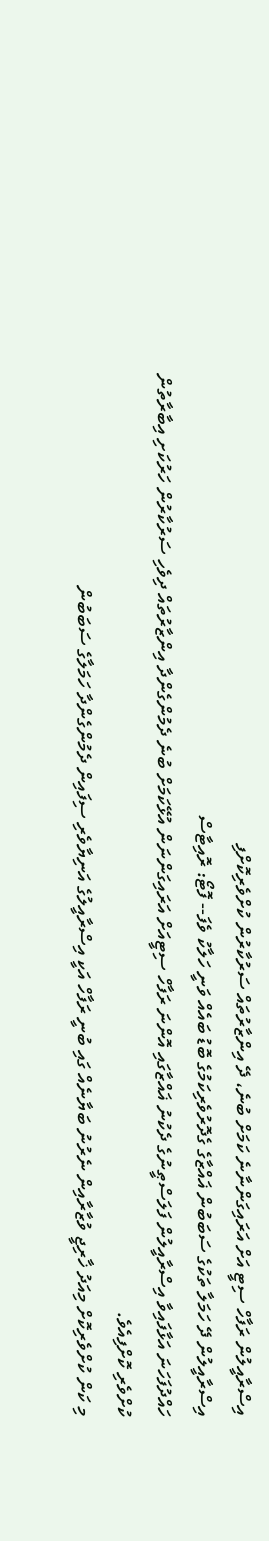އިސްރާއީލުން ރަފާހް ސިޓީ އަށް އަރައިގަންނާނެ ކަމަށް ބުނެ، ދޭ އިންޒާރުތައް ސަރުކާރުން ކުށްވެރިކޮށްފި
އިސްރާއީލުން ދޭ ހަމަލާ ތަކުގެ ސަބަބުން ޣައްޒާގެ ގެދޮރުވެރިކަމުގެ ބޮޑު ބައެއް ވަނީ ހަލާކު ވެފަ-- ފޮޓޯ: ރޮއިޓާސް
ހައްދުފަހަނަ އަޅާފައިވާ އިސްރާއީލުން ފަލަސްޠީނުގެ ދެކުނު ޣައްޒާގައި އޮންނަ ރަފާހް ސިޓީއަށް އަރައިގަންނަން އުޅޭކަމަށް ބުނެ ދެމުންގެންދާ އިންޒާރުތައް ދިވެހި ސަރުކާރުން ހަރުކަށި އިބާރާތުން ކުށްވެރި ކޮށްފިއެވެ.
މި ކަން ކުށްވެރިކޮށް މިއަދު ޚާރިޖީ ވުޒާރާއިން ނެރުނު ބަޔާނެއް ގައި ބުނީ ރަފާހް އަކީ އިސްރާއީލުގެ އަނިޔާވެރި ސިފައިން ދެމުންގެންދާ ހަމަލާގެ ސަބަބުން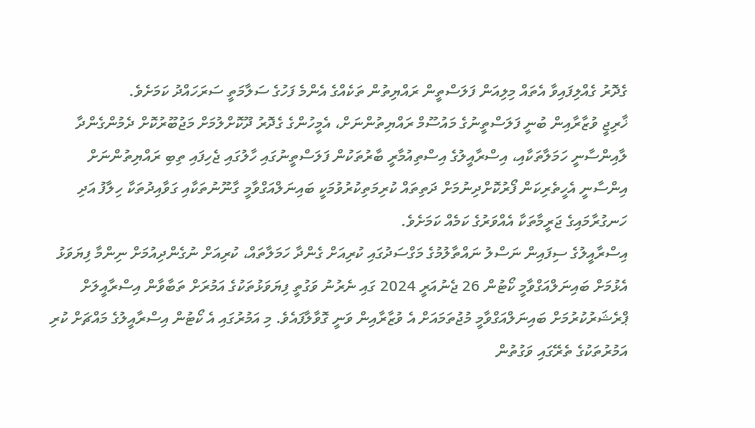ގެދޮރު ގެއްލިފައިވާ އެތައް މިލިއަން ފަލަސްތީން ރައްޔިތުން ތަކެއްގެ އެންމެ ފަހުގެ ސަލާމަތީ ސަރަހައްދު ކަމަށެވެ.
ޚާރިޖީ ވުޒާރާއިން ބުނީ ފަލަސްތީނުގެ މައުސޫމް ރައްޔިތުންނަށް، އެމީހުންގެ ގެދޮރު ދޫކޮށްލުމަށް މަޖުބޫރުކޮށް ދެމުންގެންދާ ލާއިންސާނީ ހަމަލާތަކާއި، އިސްރާއީލުގެ އިސްތިއުމާރީ ބާރުތަކުން ފަލަސްތީނުގައި ހާލުގައި ޖެހިފައި ތިބި ރައްޔިތުންނަށް އިންސާނީ އެހީތެރިކަން ފޯރުކޮށްދިނުމަށް ދަތިތައް ކުރިމަތިކުރުވުމަކީ ބައިނަލްއަގްވާމީ ގާނޫނުތަކާއި ގަވާއިދުތަކާ ހިލާފު އަދި ހަނގުރާމައިގެ ޖަރީމާތަކާ އެއްވަރުގެ ކަމެއް ކަމަށެވެ.
އިސްރާއީލުގެ ސިފައިން ނަސްލު ނައްތާލުމުގެ މަގްސަދުގައި ކުރިއަށް ގެންދާ ހަމަލާތައް، ކުރިއަށް ނުގެންދިއުމަށް ނިންމާ ފިޔަވަޅު އެޅުމަށް ބައިނަލްއަގްވާމީ ކޯޓުން 26 ޖެނުއަރީ 2024 ގައި ނެރުނު ވަގުތީ ފިޔަވަޅުތަކުގެ އަމުރަށް ތަބާވާން އިސްރާއީލަށް ޕްރެޝަރުކުރުމަށް ބައިނަލްއަގްވާމީ މުޖުތަމައަށް އެ ވުޒާރާއިން ވަނީ ގޮވާލާފައެވެ. މި އަމުރުގައި އެ ކޯޓުން އިސްރާއީލުގެ މައްޗަށް ކުރި އަމުރުތަކުގެ ތެރޭގައި ވަގުތުން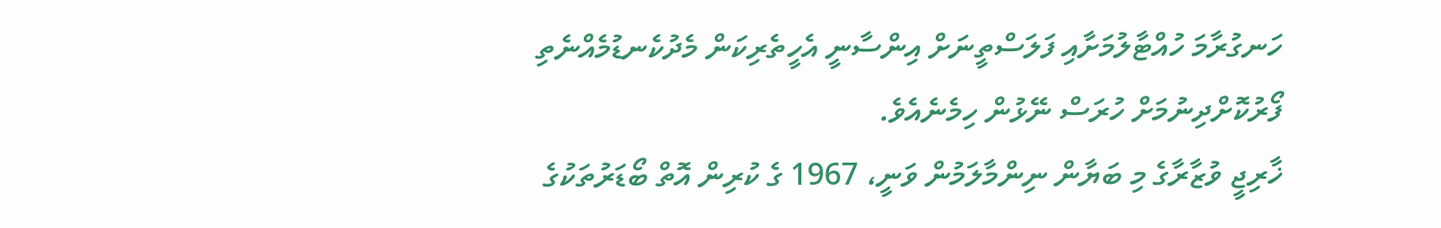ހަނގުރާމަ ހުއްޓާލުމަށާއި ފަލަސްތީނަށް އިންސާނީ އެހީތެރިކަން މެދުކެނޑުމެއްނެތި ފޯރުކޮށްދިނުމަށް ހުރަސް ނޭޅުން ހިމެނެއެވެ.
ޚާރިޖީ ވުޒާރާގެ މި ބަޔާން ނިންމާލަމުން ވަނީ، 1967 ގެ ކުރިން އޮތް ބޯޑަރުތަކުގެ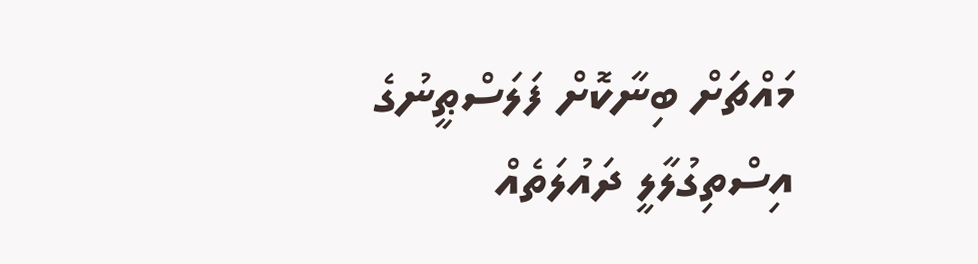މައްޗަށް ބިނާކޮށް ފަލަސްޠީނުގެ އިސްތިގުލާލީ ދައުލަތެއް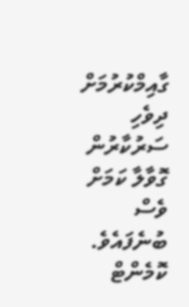ގާއިމްކުރުމަށް ދިވެހި ސަރުކާރުން ގޮވާލާ ކަމަށް ވެސް ބުނެފައެވެ.
ކޮމެންޓް